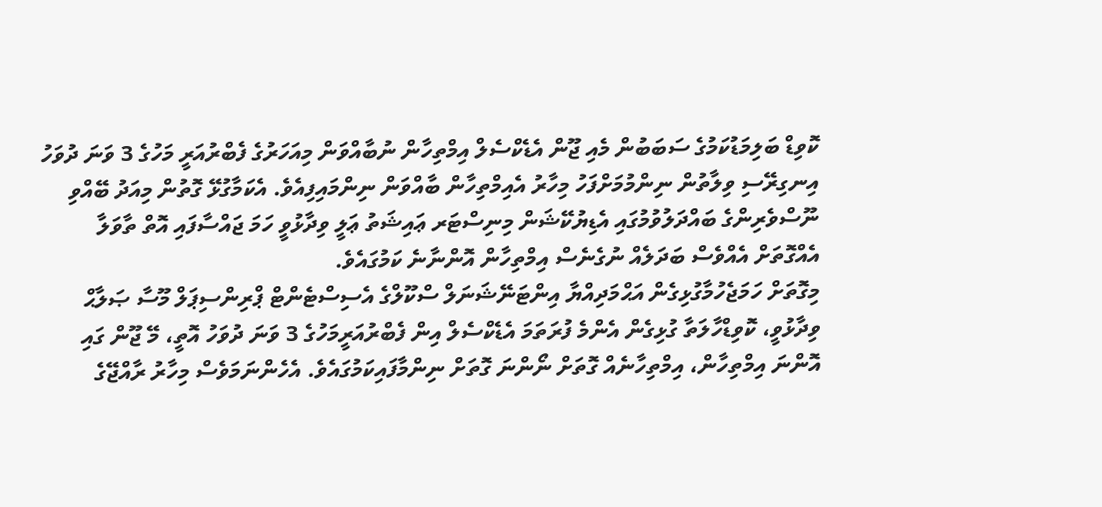ކޮވިޑް ބަލިމަޑުކަމުގެ ސަބަބުން މެއި ޖޫން އެޑެކްސެލް އިމްތިހާން ނުބާއްވަން މިއަހަރުގެ ފެބްރުއަރީ މަހުގެ 3 ވަނަ ދުވަހު އިނގިރޭސި ވިލާތުން ނިންމުމަށްފަހު މިހާރު އެއިމްތިހާން ބާއްވަން ނިންމައިފިއެވެ. އެކަމާގުޅޭ ގޮތުން މިއަދު ބޭއްވި ނޫސްވެރިންގެ ބައްދަލުވުމުގައި އެޑިޔުކޭޝަން މިނިސްޓަރ ޢައިޝަތު ޢަލީ ވިދާޅުވީ ހަމަ ޖައްސާފައި އޮތް ތާވަލާ އެއްގޮތަށް އެއްވެސް ބަދަލެއް ނުގެނެސް އިމްތިހާން އޮންނާނެ ކަމުގައެވެ.
މިގޮތަށް ހަމަޖެހުމާގުޅިގެން އަޙްމަދިއްޔާ އިންޓަނޭޝަނަލް ސްކޫލްގެ އެސިސްޓެންޓް ޕްރިންސިޕަލް މޫސާ ޞަލާޙް ވިދާޅުވީ، ކޮވިޑްހާލަތާ ގުޅިގެން އެންމެ ފުރަތަމަ އެޑެކްސެލް އިން ފެބްރުއަރީމަހުގެ 3 ވަނަ ދުވަހު އޮތީ، މޭ ޖޫން ގައި އޮންނަ އިމްތިހާން، އިމްތިހާނެއް ގޮތަށް ނޯންނަ ގޮތަށް ނިންމާފައިކަމުގައެވެ. އެހެންނަމަވެސް މިހާރު ރާއްޖޭގެ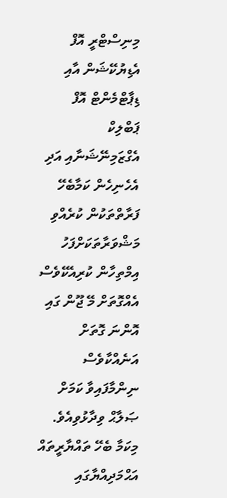މިނިސްޓްރީ އޮފް އެޑިޔުކޭޝަން އާއި ޑިޕާޓްމެންޓް އޮފް ޕަބްލިކް އެގްޒަމިނޭޝަނާއި އަދި އެހެނިހެން ކަމާބެހޭ ފަރާތްތަކުން ކުރެއްވި މަޝްވަރާތަކަށްފަހު އިމްތިހާން ކުރިއެކޭވެސް އެއްގޮތަށް މޭ ޖޫން ގައި އޮންނަ ގޮތަށް އަނެއްކާވެސް ނިންމާފައިވާ ކަމަށް ޞަލާޙް ވިދާޅުވިއެވެ. މިކަމާ ބެހޭ ތައްޔާރީތައް އަޙްމަދިއްޔާގައި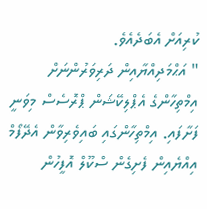ކުރިއަށް އެބަދެއެވެ.
" އަޙްމަދިއްޔާއިން ދަރިވަރުންނަށް އިމްތިހާންގެ އެޕްލިކޭޝަން ޕްރޮސެސް މިވަނީ ފަށާފައި. އިމްތިހާންގައި ބައިވެރިވާން އެދޭފޯމް އިއްޔެއިން ފެށިގެން ސްކޫލް އޮފީހުން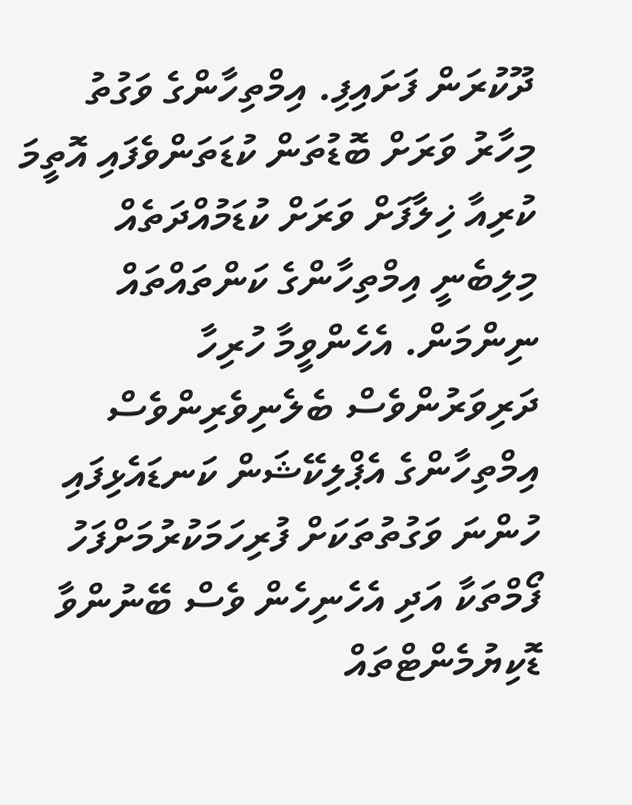ދޫކުރަން ފަށައިފި. އިމްތިހާންގެ ވަގުތު މިހާރު ވަރަށް ބޮޑުތަން ކުޑަތަންވެފައި އޮތީމަ ކުރިއާ ޚިލާފަށް ވަރަށް ކުޑަމުއްދަތެއް މިލިބެނީ އިމްތިހާންގެ ކަންތައްތައް ނިންމަން. އެހެންވީމާ ހުރިހާ ދަރިވަރުންވެސް ބެލެނިވެރިންވެސް އިމްތިހާންގެ އެޕްލިކޭޝަން ކަނޑައެޅިފައި ހުންނަ ވަގުތުތަކަށް ފުރިހަމަކުރުމަށްފަހު ފޯމްތަކާ އަދި އެހެނިހެން ވެސް ބޭނުންވާ ޑޮކިޔުމެންޓްތައް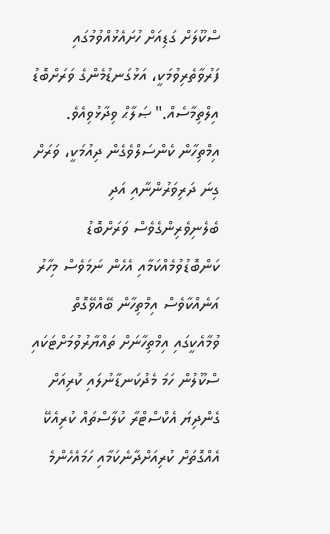ސްކޫލަށް ގަޑިއަށް ހުށައެޅުއްވުމުގައި ފަރުވާތެރިވުމަކީ، އަޅުގަނޑުމެންގެ ވަރަށްބޮޑު އިލްތިމާސެއް." ޞަލާޙް ވިދާޅުވިއެވެ.
އިމްތިހާން ކެންސަލްވެގެން ދިއުމަކީ، ވަރަށް ގިނަ ދަރިވަރުންނާއި އަދި ބެލެނިވެރިންގެވެސް ވަރަށްބޮޑު ކަންބޮޑުވުމެއްކަމާއި އެހެން ނަމަވެސް މިހާރު އަނެއްކާވެސް އިމްތިހާން ބޭއްވޭގޮތް ވުމާއެކީގައި އިމްތިހާނަށް ތައްޔާރުވުމަށްޓަކައި ސްކޫލުން ހަމަ މެދުކަނޑާނުލައި ކުރިއަށް ގެންދިޔަ އެކްސްޓްރާ ކުލާސްތައް ކުރިއެކޭ އެއްގޮތަށް ކުރިއަށްދާނެކަމާއި ހަމައެހެންމެ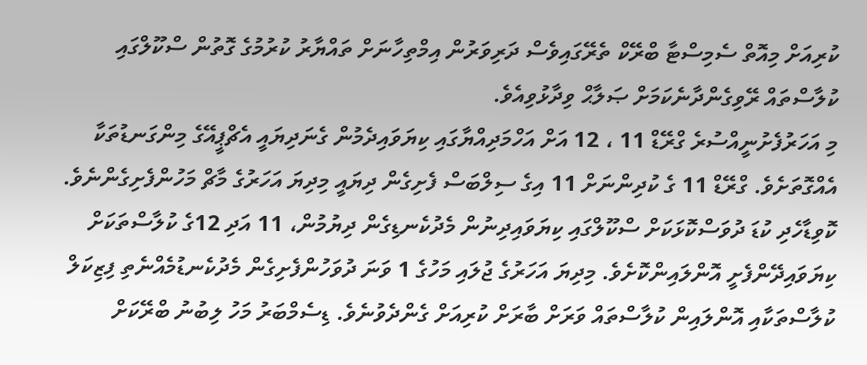ކުރިއަށް މިއޮތް ސެމިސްޓާ ބްރޭކް ތެރޭގައިވެސް ދަރިވަރުން އިމްތިހާނަށް ތައްޔާރު ކުރުމުގެ ގޮތުން ސްކޫލްގައި ކުލާސްތައް ރޭވިގެންދާނެކަމަށް ޞަލާޙް ވިދާޅުވިއެވެ.
މި އަހަރުފެށުނީއްސުރެ ގްރޭޑް 11 ، 12 އަށް އަހްމަދިއްޔާގައި ކިޔަވައިދެމުން ގެނަދިޔައީ އެޗްޕީއޭގެ މިންގަނޑުތަކާ އެއްގޮތަށެވެ. ގްރޭޑް 11 ގެ ކުދިންނަށް 11 އިގެ ސިލްބަސް ފެށިގެން ދިޔައީ މިދިޔަ އަހަރުގެ މާޗް މަހުންފެށިގެންނެވެ. ކޮވިޑާހެދި ކުޑަ ދުވަސްކޮޅަކަށް ސްކޫލްގައި ކިޔަވައިދިނުން މެދުކެނޑިގެން ދިޔުމުން، 11 އަދި 12ގެ ކުލާސްތަކަށް ކިޔަވައިދޭންފެށީ އޮންލައިންކޮށެވެ. މިދިޔަ އަހަރުގެ ޖުލައި މަހުގެ 1 ވަނަ ދުވަހުންފެށިގެން މެދުކެނޑުމެއްނެތި ފިޒިކަލް ކުލާސްތަކާއި އޮންލައިން ކުލާސްތައް ވަރަށް ބާރަށް ކުރިއަށް ގެންދެވުނެވެ. ޑިސެމްބަރު މަހު ލިބުނު ބްރޭކަށް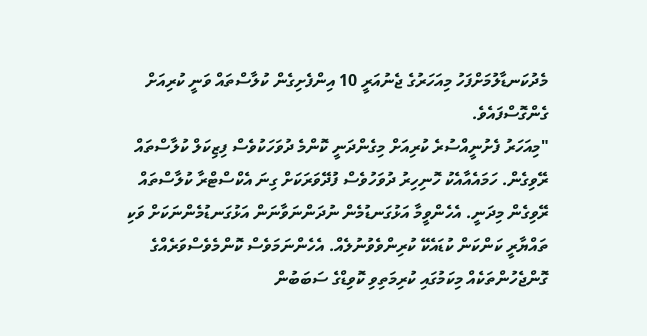މެދުކަނޑާލުމަށްފަހު މިއަހަރުގެ ޖެނުއަރީ 10 އިންފެށިގެން ކުލާސްތައް ވަނީ ކުރިއަށް ގެންގޮސްފައެވެ.
"މިއަހަރު ފެށުނީއްސުރެ ކުރިއަށް މިގެންދަނީ ކޮންމެ ދުވަހަކުވެސް ފިޒިކަލް ކުލާސްތައް ރޭވިގެން. ހަމައެއާއެކު ހޮނިހިރު ދުވަހުވެސް ފުދޭވަރަކަށް ގިނަ އެކްސްޓްރާ ކުލާސްތައް ރޭވިގެން މިދަނީ. އެހެންވީމާ އަޅުގަނޑުމެން ނުދަންނަވާނަން އަޅުގަނޑުމެންނަކަށް ވަކި ތައްޔާރީ ކަންކަން ކުޑައެކޭ ކުރިންވެވުނުލެއް. އެހެންނަމަވެސް ކޮންމެވެސްވަރެއްގެ ގޮންޖެހުންތަކެއް މިކަމުގައި ކުރިމަތިވި ކޮވިޑްގެ ސަބަބުން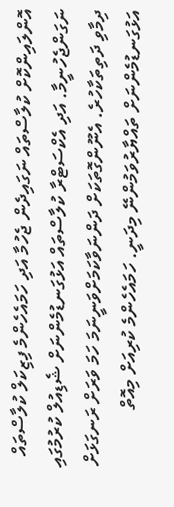އޮންލައިންކޮށް ކުލާސްތައް ނަގައިދެން ޖެހުމާ އަދި ހަމައެހެންމެ ފިޒިކަލް ކުލާސްތައް ނަގަންޖެހުނީމާ. އަދި އެކްސަޓްރާ ކުލާސްތައް އަޅުގަނޑުމެންނަށް ޝެޑިއުލް ކުރުމުގައި ދިމާވި ދަތިތަކާހުރެ. އެނޫންގޮތަކަށް ދަންނަވާކަމަށްވަނީނަމަ ހަމަ ވަރަށް ރަނގަޅަށް އަޅުގަނޑުމެންނަށް ތައްޔާރުވަމުންނޭ މިދަނީ. ހަމައެހެންމެ ކުރިއަށް މިއޮތް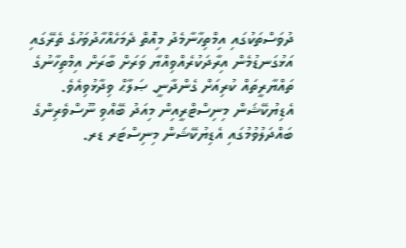ދުވަސްތަކުގައި އިމްތިހާނާމެދު މިއޮތް ދެމަހެއްހާދުވަހުގެ ތެރޭގައި އަޅުގަނޑުމެން އިރާދަކުރެއްވިއްޔާ ވަރަށް ބާރަށް އިމްތިހާނުގެ ތައްޔާރީތައް ކުރިއަށް ގެންދާނީ. ޞަލާޙް ވިދާޅުވިއެވެ.
އެޑިޔުކޭޝަން މިނިސްޓްރީއިން މިއަދު ބޭއްވި ނޫސްވެރިންގެ ބައްދަލުވުމުގައި އެޑިޔުކޭޝަން މިނިސްޓަރ ޑރ.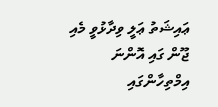ޢައިޝަތު ޢަލީ ވިދާޅުވީ މެއި ޖޫން ގައި އޮންނަ އިމްތިހާންގައި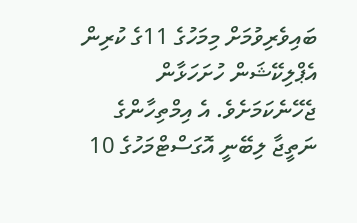ބައިވެރިވުމަށް މިމަހުގެ 11ގެ ކުރިން އެޕްލިކޭޝަން ހުށަހަޅާން ޖެހޭނެކަމަށެވެ. އެ އިމްތިހާންގެ ނަތީޖާ ލިބޭނީ އޮގަސްޓްމަހުގެ 10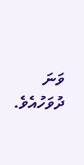ވަނަ ދުވަހުއެވެ.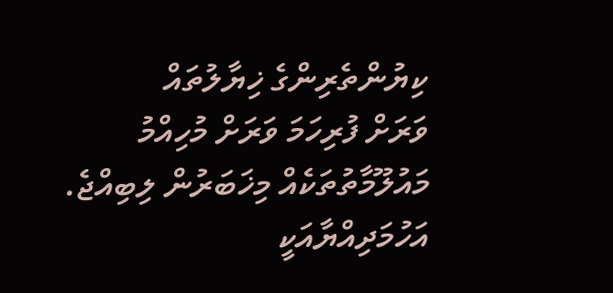ކިޔުންތެރިންގެ ޚިޔާލުތައް
ވަރަށް ފުރިހަމަ ވަރަށް މުހިއްމު މައުލޫމާތުތަކެއް މިޚަބަރުން ލިބިއްޖެ. އަހުމަދިއްޔާއަކީ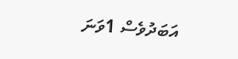އަބަދުވެސް 1ވަނަ